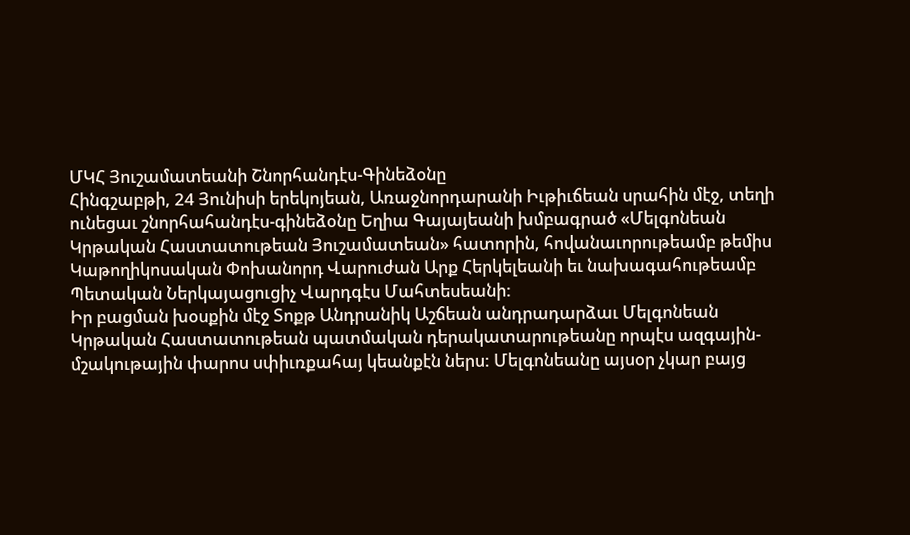ՄԿՀ Յուշամատեանի Շնորհանդէս-Գինեձօնը
Հինգշաբթի, 24 Յունիսի երեկոյեան, Առաջնորդարանի Իւթիւճեան սրահին մէջ, տեղի ունեցաւ շնորհահանդէս-գինեձօնը Եղիա Գայայեանի խմբագրած «Մելգոնեան Կրթական Հաստատութեան Յուշամատեան» հատորին, հովանաւորութեամբ թեմիս Կաթողիկոսական Փոխանորդ Վարուժան Արք Հերկելեանի եւ նախագահութեամբ Պետական Ներկայացուցիչ Վարդգէս Մահտեսեանի:
Իր բացման խօսքին մէջ Տոքթ Անդրանիկ Աշճեան անդրադարձաւ Մելգոնեան Կրթական Հաստատութեան պատմական դերակատարութեանը որպէս ազգային-մշակութային փարոս սփիւռքահայ կեանքէն ներս: Մելգոնեանը այսօր չկար բայց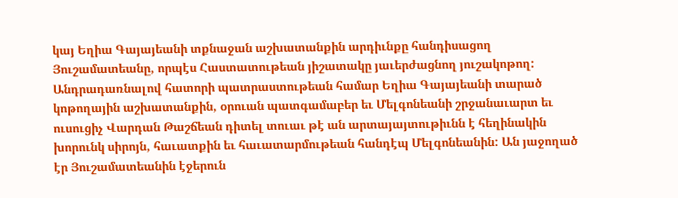կայ Եղիա Գայայեանի տքնաջան աշխատանքին արդիւնքը հանդիսացող Յուշամատեանը, որպէս Հաստատութեան յիշատակը յաւերժացնող յուշակոթող:
Անդրադառնալով հատորի պատրաստութեան համար Եղիա Գայայեանի տարած կոթողային աշխատանքին, օրուան պատգամաբեր եւ Մելգոնեանի շրջանաւարտ եւ ուսուցիչ Վարդան Թաշճեան դիտել տուաւ թէ ան արտայայտութիւնն է հեղինակին խորունկ սիրոյն, հաւատքին եւ հաւատարմութեան հանդէպ Մելգոնեանին: Ան յաջողած էր Յուշամատեանին էջերուն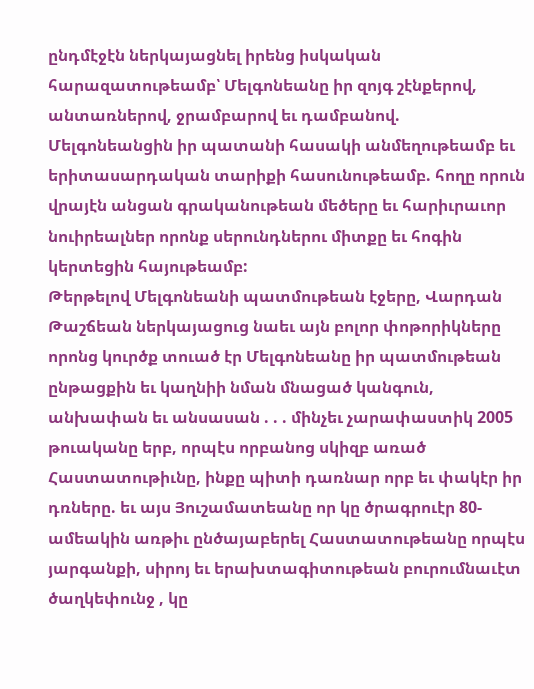ընդմէջէն ներկայացնել իրենց իսկական հարազատութեամբ՝ Մելգոնեանը իր զոյգ շէնքերով, անտառներով, ջրամբարով եւ դամբանով. Մելգոնեանցին իր պատանի հասակի անմեղութեամբ եւ երիտասարդական տարիքի հասունութեամբ. հողը որուն վրայէն անցան գրականութեան մեծերը եւ հարիւրաւոր նուիրեալներ որոնք սերունդներու միտքը եւ հոգին կերտեցին հայութեամբ:
Թերթելով Մելգոնեանի պատմութեան էջերը, Վարդան Թաշճեան ներկայացուց նաեւ այն բոլոր փոթորիկները որոնց կուրծք տուած էր Մելգոնեանը իր պատմութեան ընթացքին եւ կաղնիի նման մնացած կանգուն, անխափան եւ անսասան . . . մինչեւ չարափաստիկ 2005 թուականը երբ, որպէս որբանոց սկիզբ առած Հաստատութիւնը, ինքը պիտի դառնար որբ եւ փակէր իր դռները. եւ այս Յուշամատեանը որ կը ծրագրուէր 80-ամեակին առթիւ ընծայաբերել Հաստատութեանը որպէս յարգանքի, սիրոյ եւ երախտագիտութեան բուրումնաւէտ ծաղկեփունջ , կը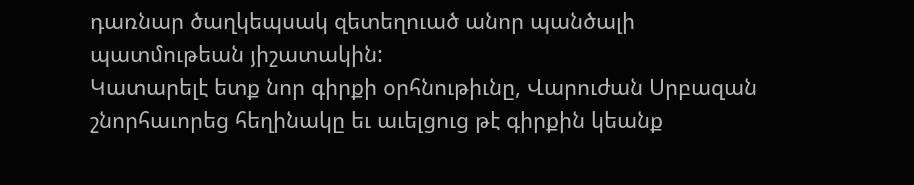դառնար ծաղկեպսակ զետեղուած անոր պանծալի պատմութեան յիշատակին:
Կատարելէ ետք նոր գիրքի օրհնութիւնը, Վարուժան Սրբազան շնորհաւորեց հեղինակը եւ աւելցուց թէ գիրքին կեանք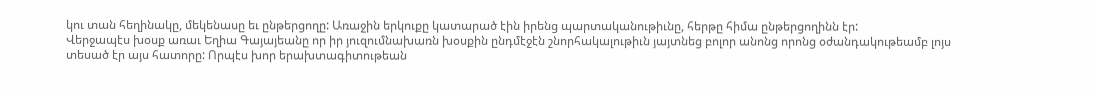կու տան հեղինակը, մեկենասը եւ ընթերցողը: Առաջին երկուքը կատարած էին իրենց պարտականութիւնը, հերթը հիմա ընթերցողինն էր:
Վերջապէս խօսք առաւ Եղիա Գայայեանը որ իր յուզումնախառն խօսքին ընդմէջէն շնորհակալութիւն յայտնեց բոլոր անոնց որոնց օժանդակութեամբ լոյս տեսած էր այս հատորը: Որպէս խոր երախտագիտութեան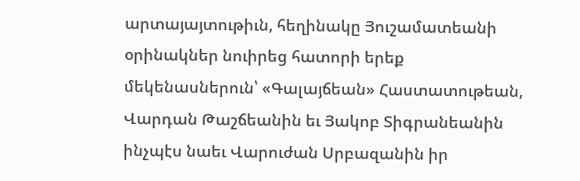արտայայտութիւն, հեղինակը Յուշամատեանի օրինակներ նուիրեց հատորի երեք մեկենասներուն՝ «Գալայճեան» Հաստատութեան, Վարդան Թաշճեանին եւ Յակոբ Տիգրանեանին ինչպէս նաեւ Վարուժան Սրբազանին իր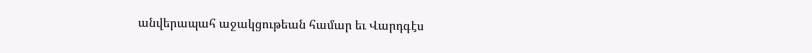անվերապահ աջակցութեան համար եւ Վարդգէս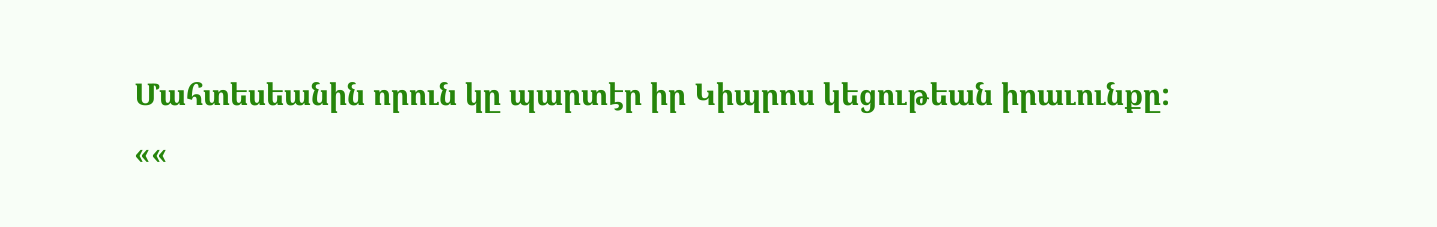Մահտեսեանին որուն կը պարտէր իր Կիպրոս կեցութեան իրաւունքը:
««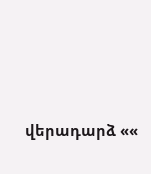վերադարձ ««